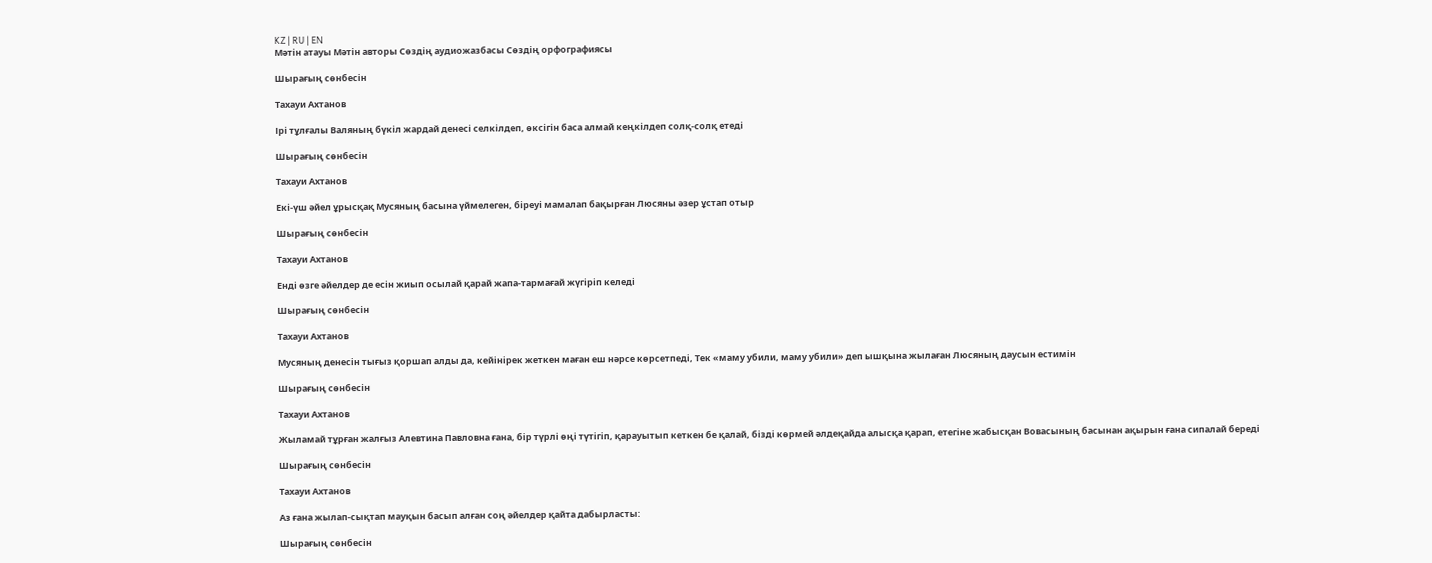KZ | RU | EN
Мәтін атауы Мәтін авторы Сөздің аудиожазбасы Сөздің орфографиясы

Шырағың сөнбесін

Тахауи Ахтанов

Ірі тұлғалы Валяның бүкіл жардай денесі селкілдеп, өксігін баса алмай кеңкілдеп солқ-солқ етеді

Шырағың сөнбесін

Тахауи Ахтанов

Екі-үш әйел ұрысқақ Мусяның басына үймелеген, біреуі мамалап бақырған Люсяны әзер ұстап отыр

Шырағың сөнбесін

Тахауи Ахтанов

Енді өзге әйелдер де есін жиып осылай қарай жапа-тармағай жүгіріп келеді

Шырағың сөнбесін

Тахауи Ахтанов

Мусяның денесін тығыз қоршап алды да, кейінірек жеткен маған еш нәрсе көрсетпеді, Тек «маму убили, маму убили» деп ышқына жылаған Люсяның даусын естимін

Шырағың сөнбесін

Тахауи Ахтанов

Жыламай тұрған жалғыз Алевтина Павловна ғана, бір түрлі өңі түтігіп, қарауытып кеткен бе қалай, бізді көрмей әлдеқайда алысқа қарап, етегіне жабысқан Вовасының басынан ақырын ғана сипалай береді

Шырағың сөнбесін

Тахауи Ахтанов

Аз ғана жылап-сықтап мауқын басып алған соң әйелдер қайта дабырласты:

Шырағың сөнбесін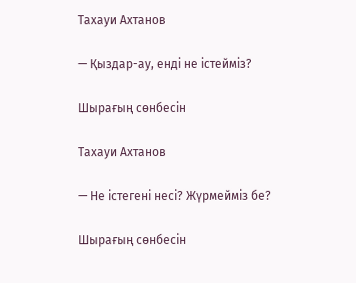Тахауи Ахтанов

— Қыздар-ау, енді не істейміз?

Шырағың сөнбесін

Тахауи Ахтанов

— Не істегені несі? Жүрмейміз бе?

Шырағың сөнбесін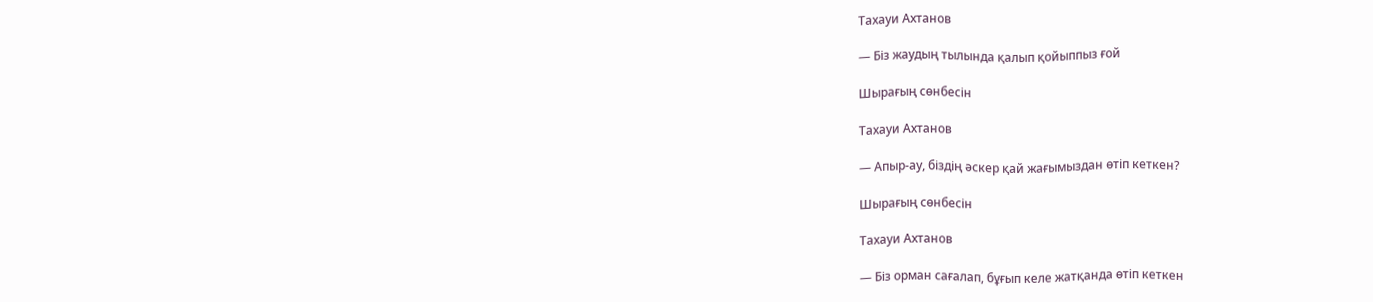Тахауи Ахтанов

— Біз жаудың тылында қалып қойыппыз ғой

Шырағың сөнбесін

Тахауи Ахтанов

— Апыр-ау, біздің әскер қай жағымыздан өтіп кеткен?

Шырағың сөнбесін

Тахауи Ахтанов

— Біз орман сағалап, бұғып келе жатқанда өтіп кеткен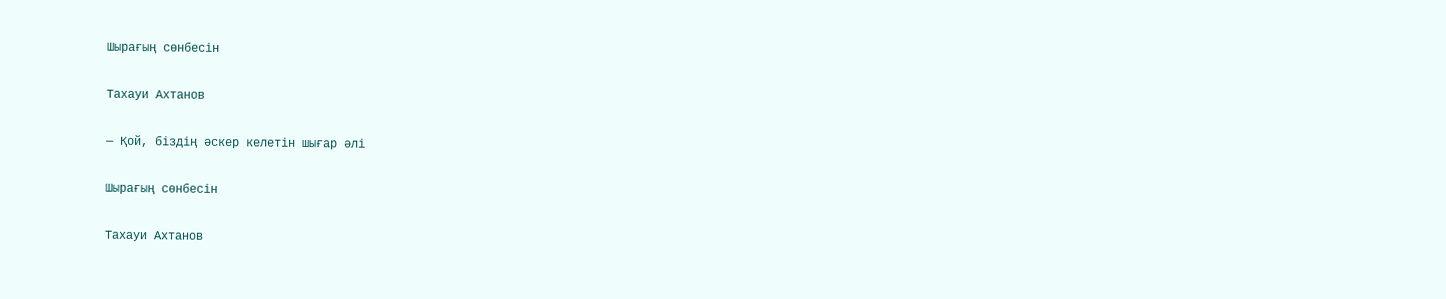Шырағың сөнбесін

Тахауи Ахтанов

— Қой, біздің әскер келетін шығар әлі

Шырағың сөнбесін

Тахауи Ахтанов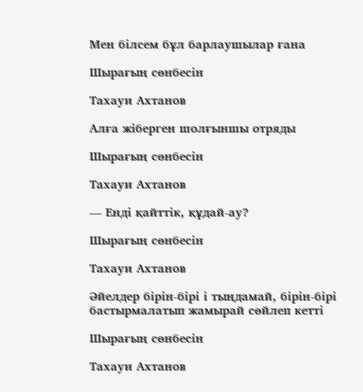Мен білсем бұл барлаушылар ғана

Шырағың сөнбесін

Тахауи Ахтанов

Алға жіберген шолғыншы отряды

Шырағың сөнбесін

Тахауи Ахтанов

— Енді қайттік, құдай-ау?

Шырағың сөнбесін

Тахауи Ахтанов

Әйелдер бірін-бірі і тыңдамай, бірін-бірі бастырмалатып жамырай сөйлеп кетті

Шырағың сөнбесін

Тахауи Ахтанов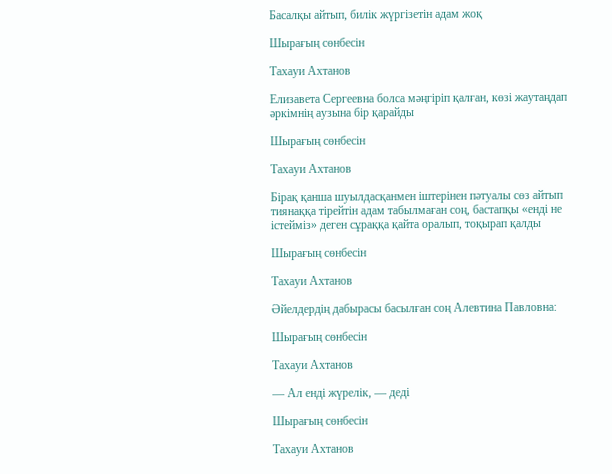Басалқы айтып, билік жүргізетін адам жоқ

Шырағың сөнбесін

Тахауи Ахтанов

Елизавета Сергеевна болса мәңгіріп қалған, көзі жаутаңдап әркімнің аузына бір қарайды

Шырағың сөнбесін

Тахауи Ахтанов

Бірақ қанша шуылдасқанмен іштерінен пәтуалы сөз айтып тиянаққа тірейтін адам табылмаған соң, бастапқы «енді не істейміз» деген сұраққа қайта оралып, тоқырап қалды

Шырағың сөнбесін

Тахауи Ахтанов

Әйелдердің дабырасы басылған соң Алевтина Павловна:

Шырағың сөнбесін

Тахауи Ахтанов

— Ал енді жүрелік, — деді

Шырағың сөнбесін

Тахауи Ахтанов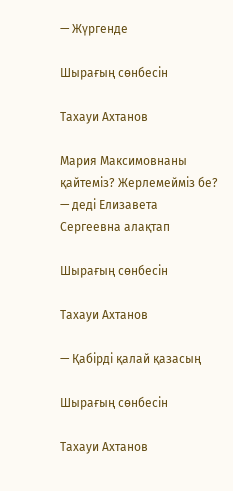— Жүргенде

Шырағың сөнбесін

Тахауи Ахтанов

Мария Mаксимовнаны қайтеміз? Жерлемейміз бе? — деді Елизавета Сергеевна алақтап

Шырағың сөнбесін

Тахауи Ахтанов

— Қабірді қалай қазасың

Шырағың сөнбесін

Тахауи Ахтанов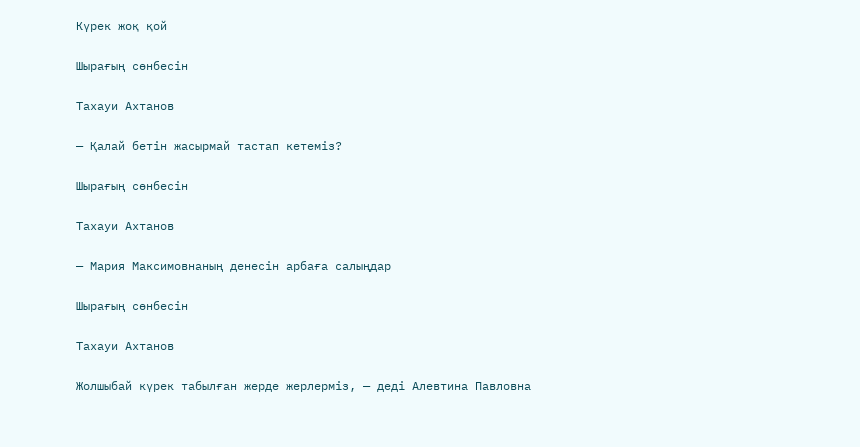Күрек жоқ қой

Шырағың сөнбесін

Тахауи Ахтанов

— Қалай бетін жасырмай тастап кетеміз?

Шырағың сөнбесін

Тахауи Ахтанов

— Мария Максимовнаның денесін арбаға салыңдар

Шырағың сөнбесін

Тахауи Ахтанов

Жолшыбай күрек табылған жерде жерлерміз, — деді Алевтина Павловна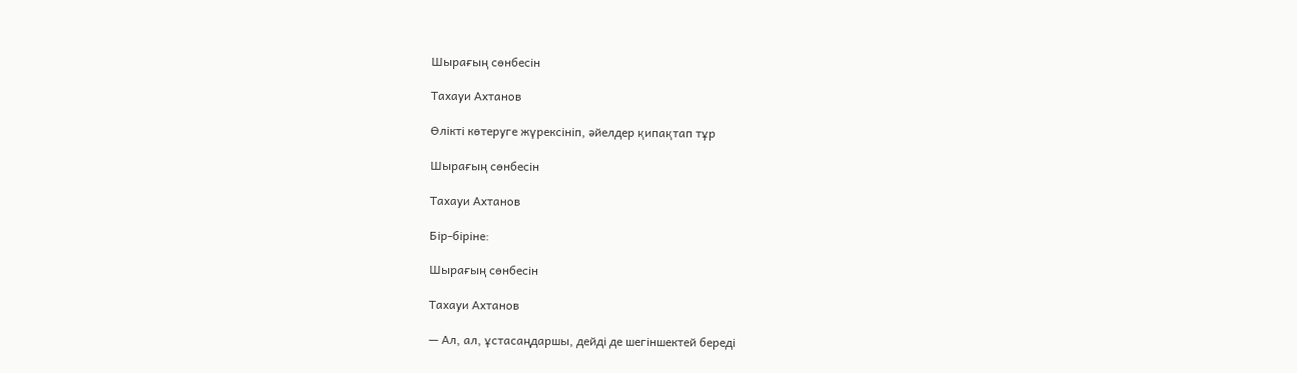Шырағың сөнбесін

Тахауи Ахтанов

Өлікті көтеруге жүрексініп, әйелдер қипақтап тұр

Шырағың сөнбесін

Тахауи Ахтанов

Бір-біріне:

Шырағың сөнбесін

Тахауи Ахтанов

— Ал, ал, ұстасаңдаршы, дейді де шегіншектей береді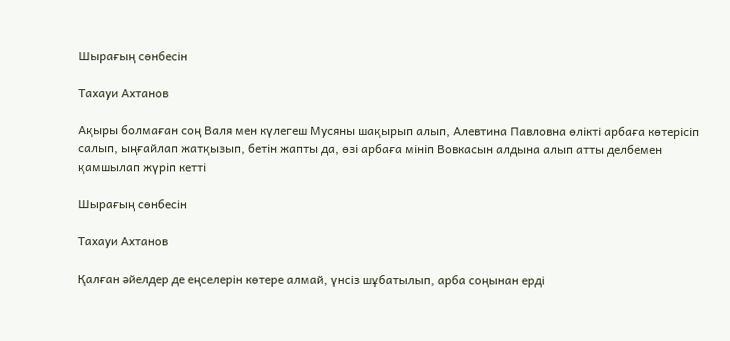Шырағың сөнбесін

Тахауи Ахтанов

Ақыры болмаған соң Валя мен күлегеш Мусяны шақырып алып, Алевтина Павловна өлікті арбаға көтерісіп салып, ыңғайлап жатқызып, бетін жапты да, өзі арбаға мініп Вовкасын алдына алып атты делбемен қамшылап жүріп кетті

Шырағың сөнбесін

Тахауи Ахтанов

Қалған әйелдер де еңселерін көтере алмай, үнсіз шұбатылып, арба соңынан ерді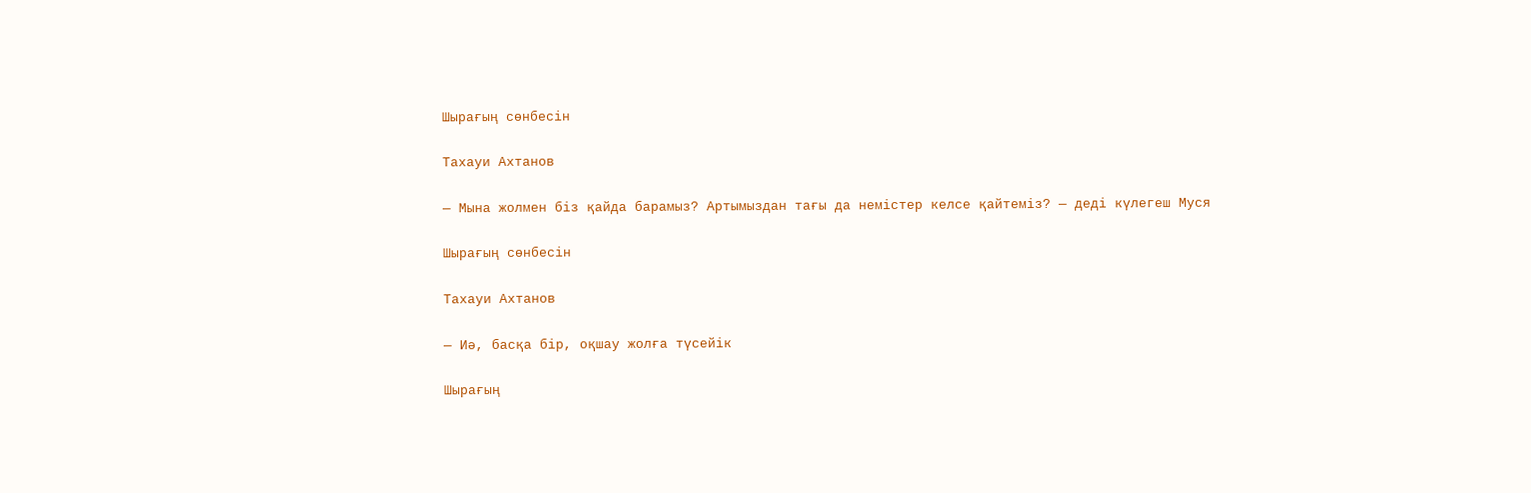Шырағың сөнбесін

Тахауи Ахтанов

— Мына жолмен біз қайда барамыз? Артымыздан тағы да немістер келсе қайтеміз? — деді күлегеш Муся

Шырағың сөнбесін

Тахауи Ахтанов

— Иә, басқа бір, оқшау жолға түсейік

Шырағың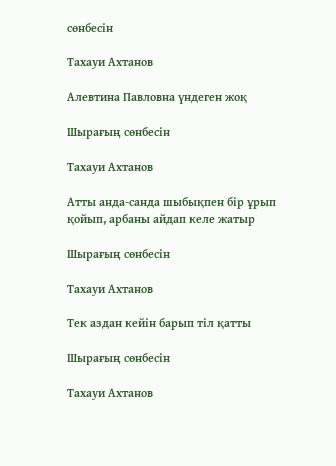сөнбесін

Тахауи Ахтанов

Алевтина Павловна үндеген жоқ

Шырағың сөнбесін

Тахауи Ахтанов

Атты анда-санда шыбықпен бір ұрып қойып, арбаны айдап келе жатыр

Шырағың сөнбесін

Тахауи Ахтанов

Тек аздан кейін барып тіл қатты

Шырағың сөнбесін

Тахауи Ахтанов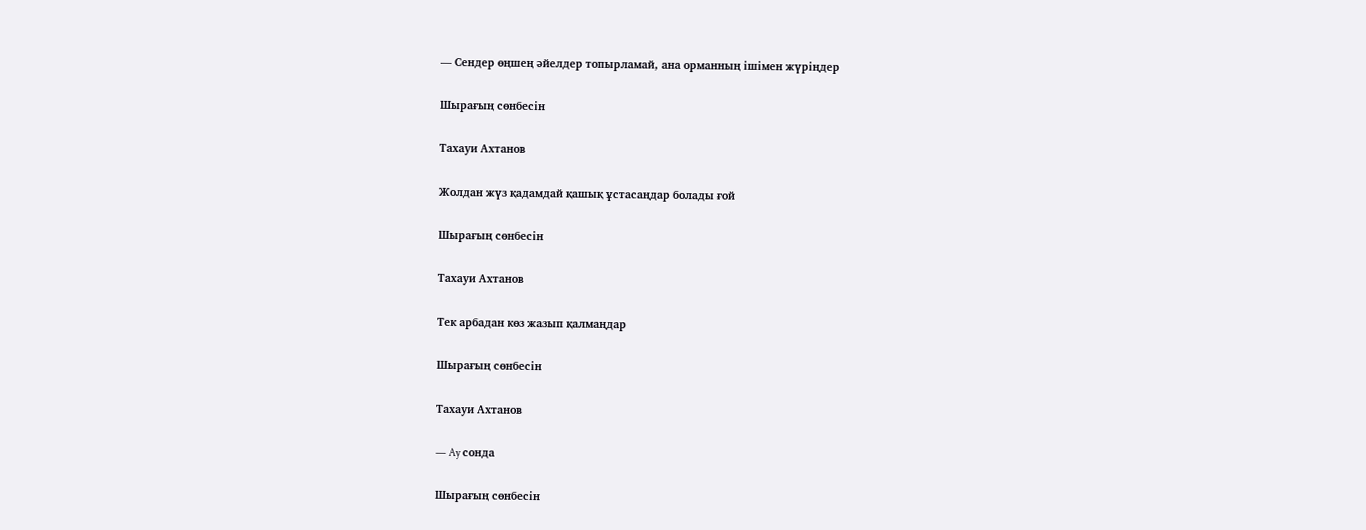— Сендер өңшең әйелдер топырламай, ана орманның ішімен жүріңдер

Шырағың сөнбесін

Тахауи Ахтанов

Жолдан жүз қадамдай қашық ұстасаңдар болады ғой

Шырағың сөнбесін

Тахауи Ахтанов

Тек арбадан көз жазып қалмаңдар

Шырағың сөнбесін

Тахауи Ахтанов

— Ay сонда

Шырағың сөнбесін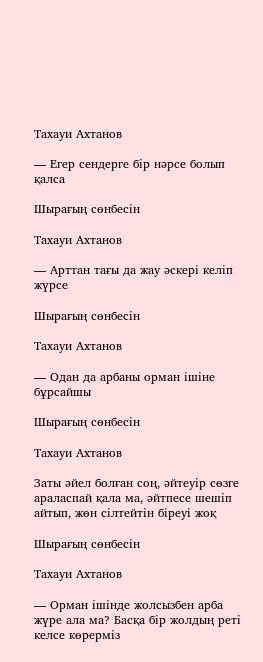Тахауи Ахтанов

— Егер сендерге бір нәрсе болып қалса

Шырағың сөнбесін

Тахауи Ахтанов

— Арттан тағы да жау әскері келіп жүрсе

Шырағың сөнбесін

Тахауи Ахтанов

— Одан да арбаны орман ішіне бұрсайшы

Шырағың сөнбесін

Тахауи Ахтанов

Заты әйел болған соң, әйтеуір сөзге араласпай қала ма, әйтпесе шешіп айтып, жөн сілтейтін біреуі жоқ

Шырағың сөнбесін

Тахауи Ахтанов

— Орман ішінде жолсызбен арба жүре ала ма? Басқа бір жолдың реті келсе көрерміз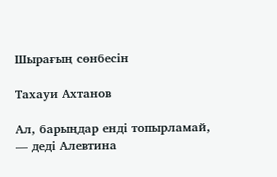Шырағың сөнбесін

Тахауи Ахтанов

Ал, барыңдар енді топырламай, — деді Алевтина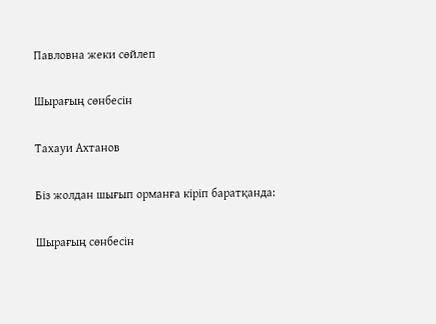Павловна жеки сөйлеп

Шырағың сөнбесін

Тахауи Ахтанов

Біз жолдан шығып орманға кіріп баратқанда:

Шырағың сөнбесін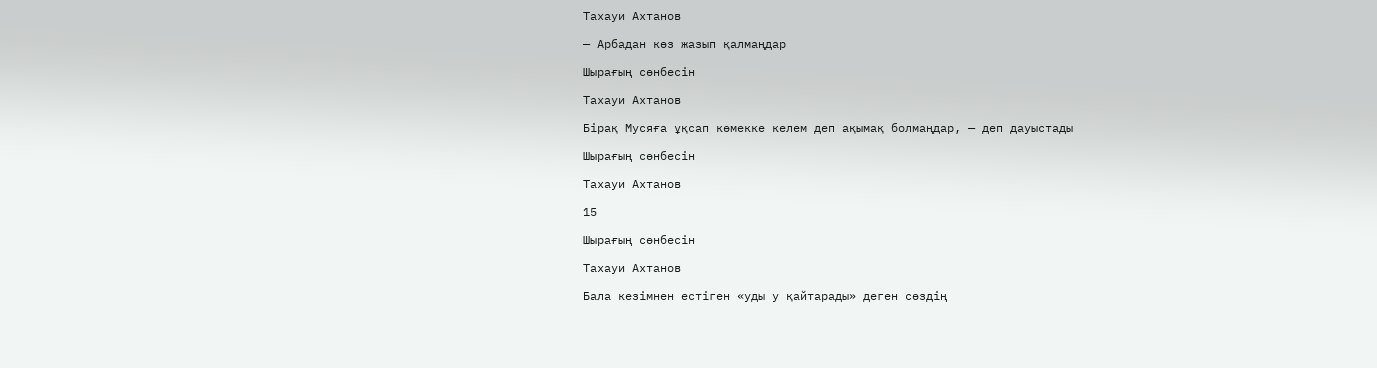Тахауи Ахтанов

— Арбадан көз жазып қалмаңдар

Шырағың сөнбесін

Тахауи Ахтанов

Бірақ Мусяға ұқсап көмекке келем деп ақымақ болмаңдар, — деп дауыстады

Шырағың сөнбесін

Тахауи Ахтанов

15

Шырағың сөнбесін

Тахауи Ахтанов

Бала кезімнен естіген «уды у қайтарады» деген сөздің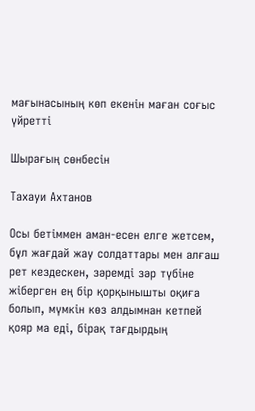мағынасының көп екенін маған соғыс үйретті

Шырағың сөнбесін

Тахауи Ахтанов

Осы бетіммен аман-есен елге жетсем, бұл жағдай жау солдаттары мен алғаш рет кездескен, зәремді зәр түбіне жіберген ең бір қорқынышты оқиға болып, мүмкін көз алдымнан кетпей қояр ма еді, бірақ тағдырдың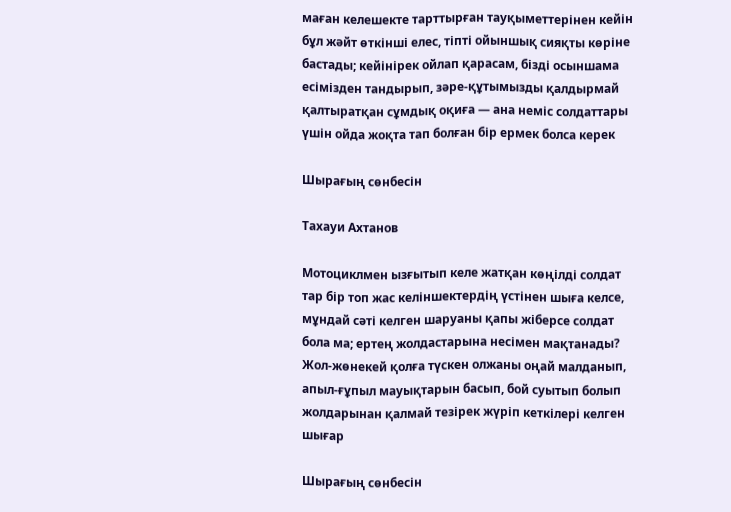маған келешекте тарттырған тауқыметтерінен кейін бұл жәйт өткінші елес, тіпті ойыншық сияқты көріне бастады; кейінірек ойлап қарасам, бізді осыншама есімізден тандырып, зәре-құтымызды қалдырмай қалтыратқан сұмдық оқиға — ана неміс солдаттары үшін ойда жоқта тап болған бір ермек болса керек

Шырағың сөнбесін

Тахауи Ахтанов

Мотоциклмен ызғытып келе жатқан көңілді солдат тар бір топ жас келіншектердің үстінен шыға келсе, мұндай сәті келген шаруаны қапы жіберсе солдат бола ма; ертең жолдастарына несімен мақтанады? Жол-жөнекей қолға түскен олжаны оңай малданып, апыл-ғұпыл мауықтарын басып, бой суытып болып жолдарынан қалмай тезірек жүріп кеткілері келген шығар

Шырағың сөнбесін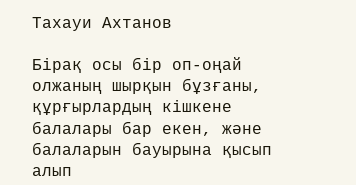Тахауи Ахтанов

Бірақ осы бір оп-оңай олжаның шырқын бұзғаны, құрғырлардың кішкене балалары бар екен, және балаларын бауырына қысып алып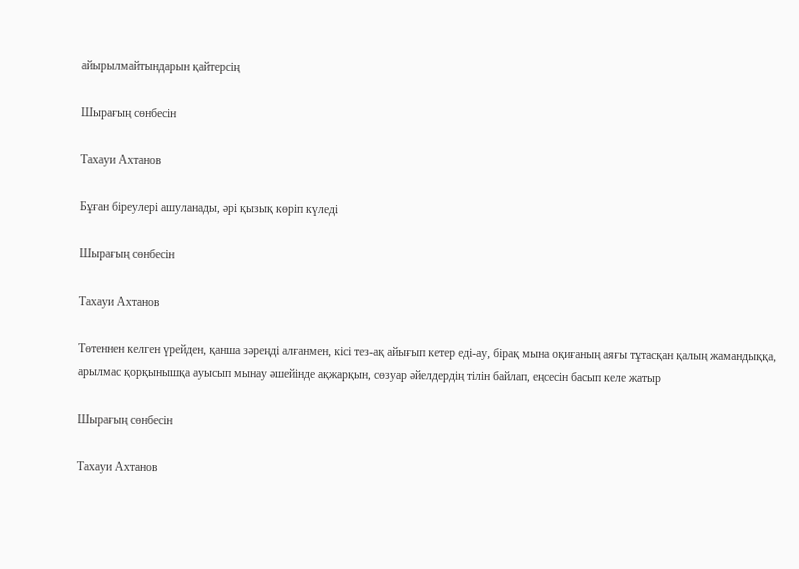айырылмайтындарын қайтерсің

Шырағың сөнбесін

Тахауи Ахтанов

Бұған біреулері ашуланады, әрі қызық көріп күледі

Шырағың сөнбесін

Тахауи Ахтанов

Төтеннен келген үрейден, қанша зәреңді алғанмен, кісі тез-ақ айығып кетер еді-ау, бірақ мына оқиғаның аяғы тұтасқан қалың жамандыққа, арылмас қорқынышқа ауысып мынау әшейінде ақжарқын, сөзуар әйелдердің тілін байлап, еңсесін басып келе жатыр

Шырағың сөнбесін

Тахауи Ахтанов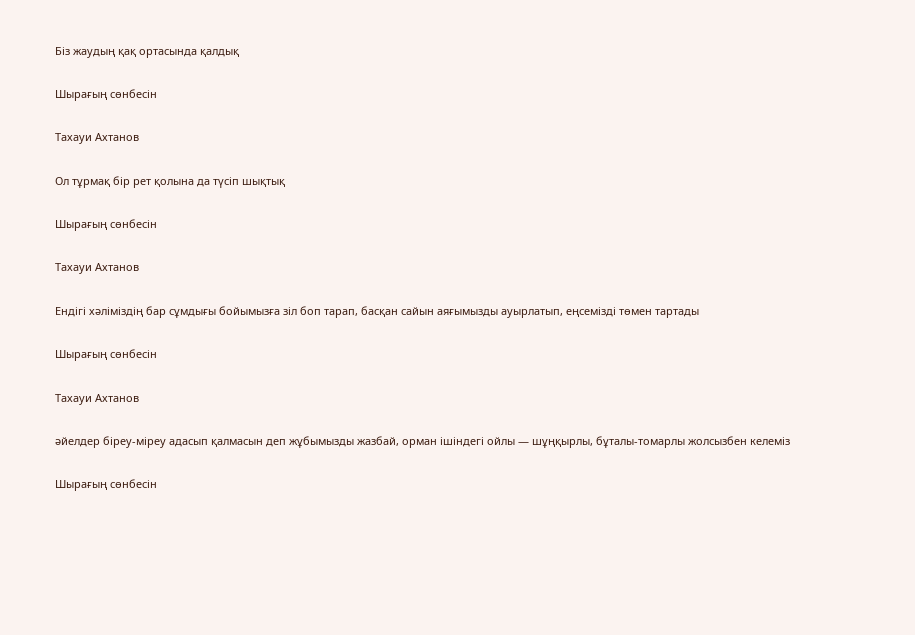Біз жаудың қақ ортасында қалдық

Шырағың сөнбесін

Тахауи Ахтанов

Ол тұрмақ бір рет қолына да түсіп шықтық

Шырағың сөнбесін

Тахауи Ахтанов

Ендігі хәліміздің бар сұмдығы бойымызға зіл боп тарап, басқан сайын аяғымызды ауырлатып, еңсемізді төмен тартады

Шырағың сөнбесін

Тахауи Ахтанов

әйелдер біреу-міреу адасып қалмасын деп жұбымызды жазбай, орман ішіндегі ойлы — шұңқырлы, бұталы-томарлы жолсызбен келеміз

Шырағың сөнбесін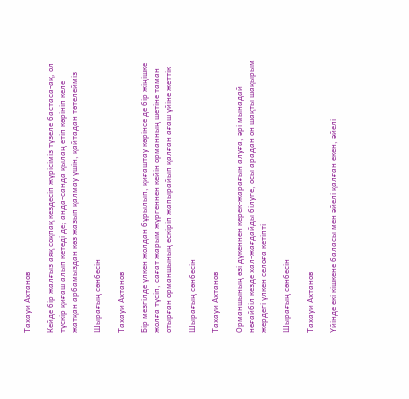Тахауи Ахтанов

Кейде бір жалғыз аяқ соқпақ кездесіп жүрісіміз түзеле бастаса-ақ, ол түскір қиғаш алып кетеді де; анда-санда қылаң етіп көрініп келе жатқан арбамыздан көз жазып қалмау үшін, қайтадан төтелейміз

Шырағың сөнбесін

Тахауи Ахтанов

Бір мезгілде үлкен жолдан бұрылып, қиғаштау көрінсе де бір жіңішке жолға түсіп, сағат жарым жүргеннен кейін орманның шетіне таман отырған орманшының ескіріп жапырайып қалған ағаш үйіне жеттік

Шырағың сөнбесін

Тахауи Ахтанов

Орманшының өзі дүкеннен керек-жарағын алуға, әрі мынадай неғайбіл кезде хал-жағдайды білуге, осы арадан он шақты шақырым жердегі үлкен селоға кетіпті

Шырағың сөнбесін

Тахауи Ахтанов

Үйінде екі кішкене баласы мен әйелі қалған екен, әйелі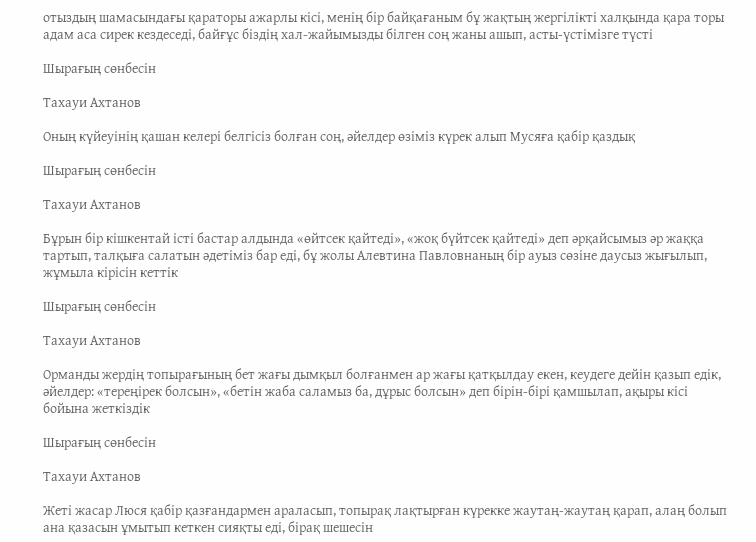отыздың шамасындағы қараторы ажарлы кісі, менің бір байқағаным бұ жақтың жергілікті халқында қара торы адам аса сирек кездеседі, байғұс біздің хал-жайымызды білген соң жаны ашып, асты-үстімізге түсті

Шырағың сөнбесін

Тахауи Ахтанов

Оның күйеуінің қашан келері белгісіз болған соң, әйелдер өзіміз күрек алып Мусяға қабір қаздық

Шырағың сөнбесін

Тахауи Ахтанов

Бұрын бір кішкентай істі бастар алдында «өйтсек қайтеді», «жоқ бүйтсек қайтеді» деп әрқайсымыз әр жаққа тартып, талқыға салатын әдетіміз бар еді, бұ жолы Алевтина Павловнаның бір ауыз сөзіне даусыз жығылып, жұмыла кірісін кеттік

Шырағың сөнбесін

Тахауи Ахтанов

Орманды жердің топырағының бет жағы дымқыл болғанмен ар жағы қатқылдау екен, кеудеге дейін қазып едік, әйелдер: «тереңірек болсын», «бетін жаба саламыз ба, дұрыс болсын» деп бірін-бірі қамшылап, ақыры кісі бойына жеткіздік

Шырағың сөнбесін

Тахауи Ахтанов

Жеті жасар Люся қабір қазғандармен араласып, топырақ лақтырған күрекке жаутаң-жаутаң қарап, алаң болып ана қазасын ұмытып кеткен сияқты еді, бірақ шешесін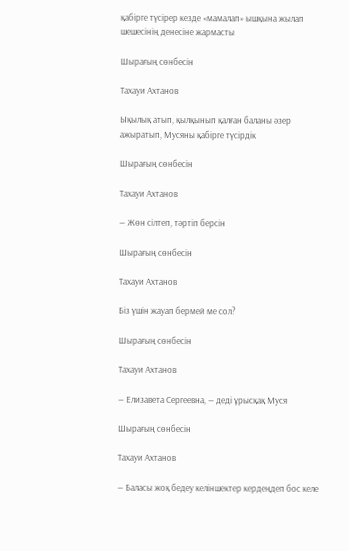қабірге түсірер кезде «мамалап» ышқына жылап шешесінің денесіне жармасты

Шырағың сөнбесін

Тахауи Ахтанов

Ықылық атып, қылқынып қалған баланы әзер ажыратып, Мусяны қабірге түсірдік

Шырағың сөнбесін

Тахауи Ахтанов

— Жөн сілтеп, тәртіп берсін

Шырағың сөнбесін

Тахауи Ахтанов

Біз үшін жауап бермей ме сол?

Шырағың сөнбесін

Тахауи Ахтанов

— Елизавета Сергеевна, — деді ұрысқақ Муся

Шырағың сөнбесін

Тахауи Ахтанов

— Баласы жоқ бедеу келіншектер кердеңдеп бос келе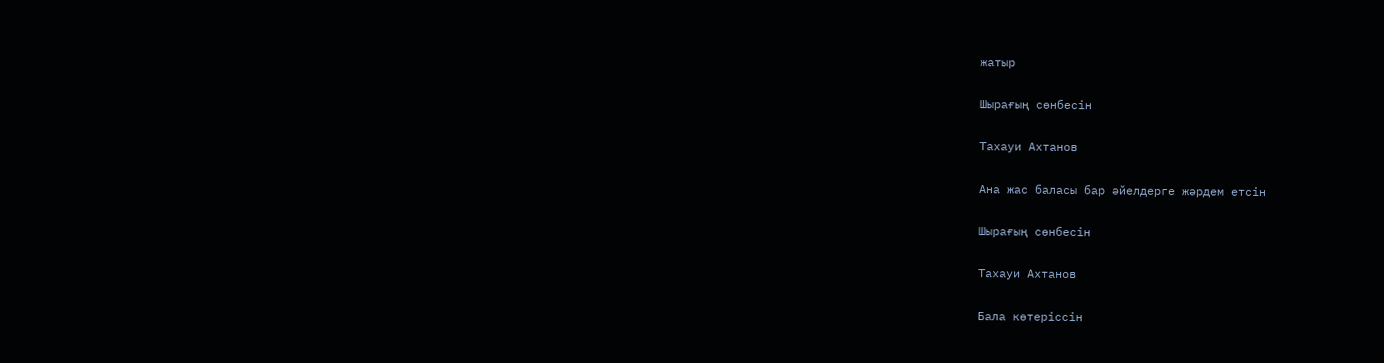жатыр

Шырағың сөнбесін

Тахауи Ахтанов

Ана жас баласы бар әйелдерге жәрдем етсін

Шырағың сөнбесін

Тахауи Ахтанов

Бала көтеріссін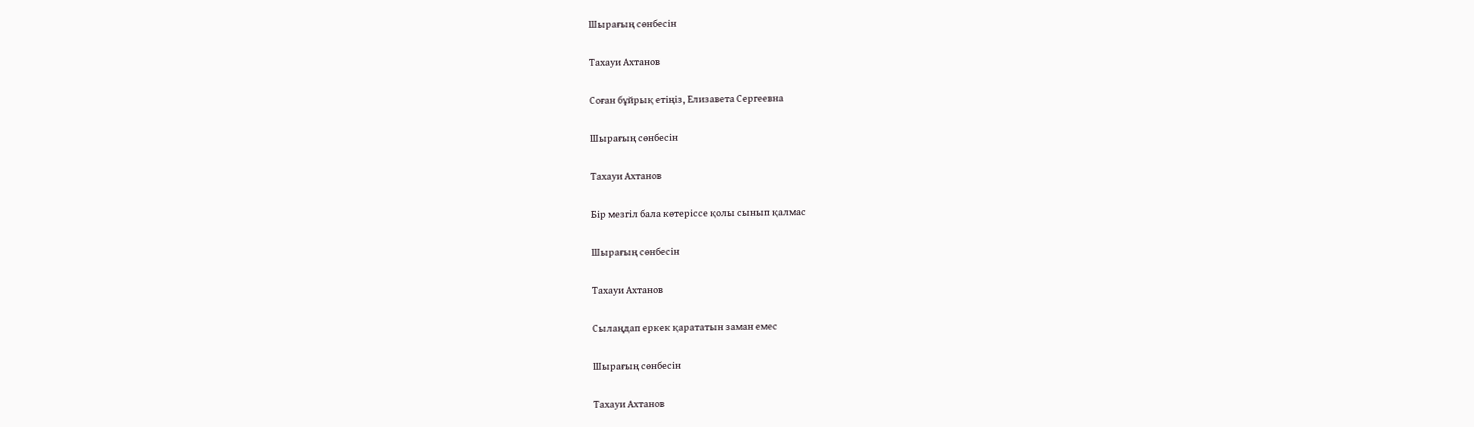Шырағың сөнбесін

Тахауи Ахтанов

Соған бұйрық етіңіз, Елизавета Сергеевна

Шырағың сөнбесін

Тахауи Ахтанов

Бір мезгіл бала көтеріссе қолы сынып қалмас

Шырағың сөнбесін

Тахауи Ахтанов

Сылаңдап еркек қарататын заман емес

Шырағың сөнбесін

Тахауи Ахтанов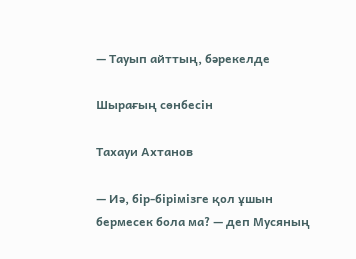— Тауып айттың, бәрекелде

Шырағың сөнбесін

Тахауи Ахтанов

— Иә, бір-бірімізге қол ұшын бермесек бола ма? — деп Мусяның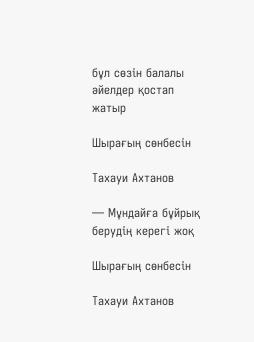бұл сөзін балалы әйелдер қостап жатыр

Шырағың сөнбесін

Тахауи Ахтанов

— Мұндайға бұйрық берудің керегі жоқ

Шырағың сөнбесін

Тахауи Ахтанов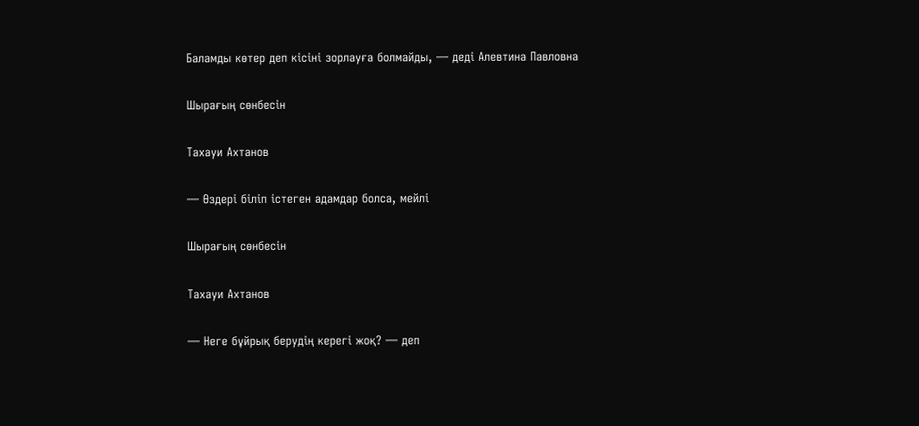Баламды көтер деп кісіні зорлауға болмайды, — деді Алевтина Павловна

Шырағың сөнбесін

Тахауи Ахтанов

— Өздері біліп істеген адамдар болса, мейлі

Шырағың сөнбесін

Тахауи Ахтанов

— Неге бұйрық берудің керегі жоқ? — деп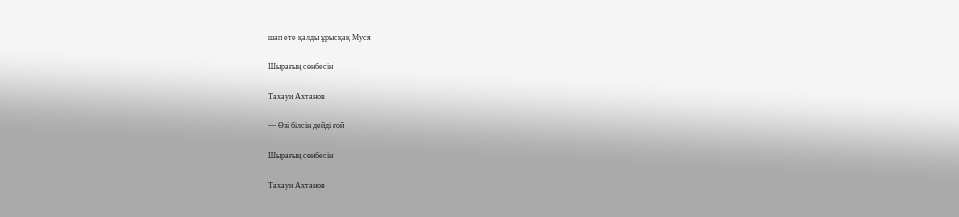шап ете қалды ұрысқақ Муся

Шырағың сөнбесін

Тахауи Ахтанов

— Өзі білсін дейді ғой

Шырағың сөнбесін

Тахауи Ахтанов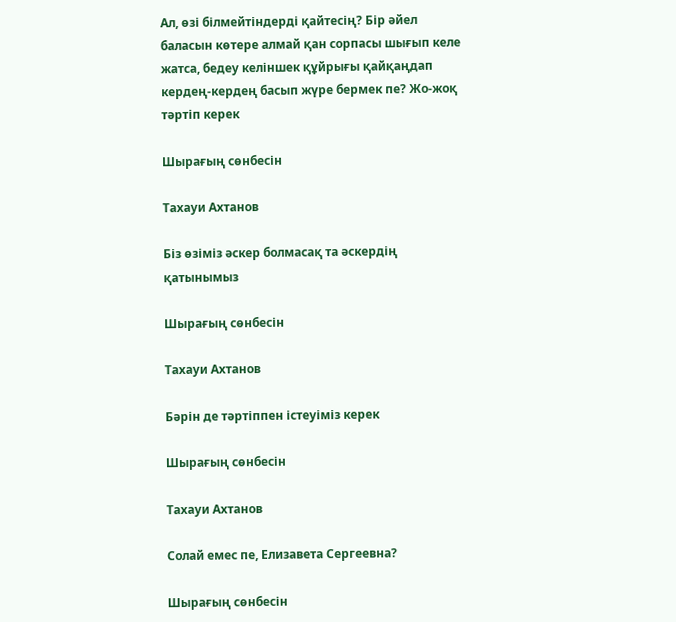Ал, өзі білмейтіндерді қайтесің? Бір әйел баласын көтере алмай қан сорпасы шығып келе жатса, бедеу келіншек құйрығы қайқаңдап кердең-кердең басып жүре бермек пе? Жо-жоқ тәртіп керек

Шырағың сөнбесін

Тахауи Ахтанов

Біз өзіміз әскер болмасақ та әскердің қатынымыз

Шырағың сөнбесін

Тахауи Ахтанов

Бәрін де тәртіппен істеуіміз керек

Шырағың сөнбесін

Тахауи Ахтанов

Солай емес пе, Елизавета Сергеевна?

Шырағың сөнбесін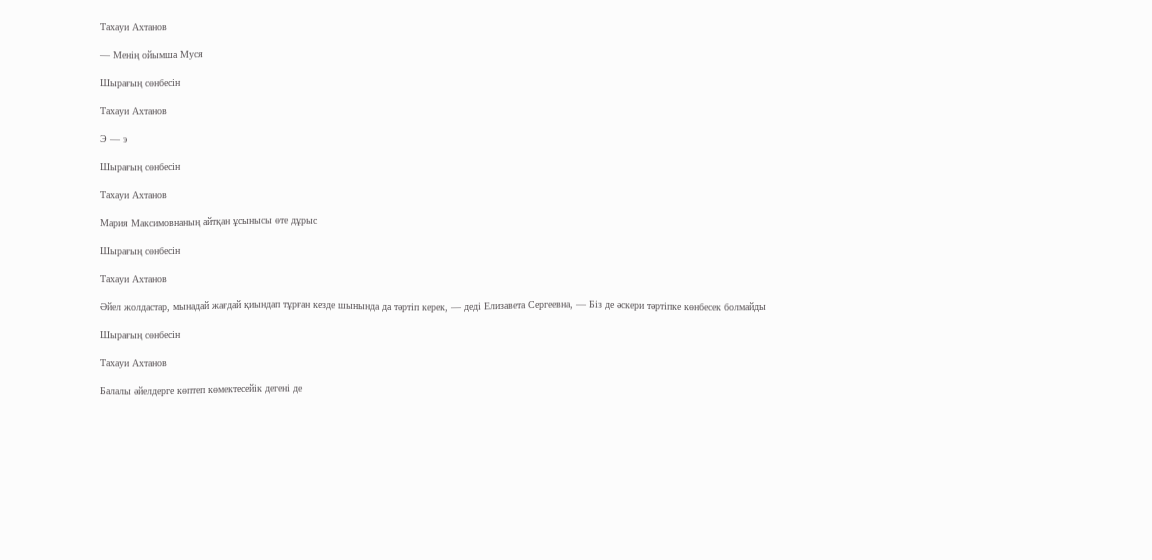Тахауи Ахтанов

— Менің ойымша Муся

Шырағың сөнбесін

Тахауи Ахтанов

Э — э

Шырағың сөнбесін

Тахауи Ахтанов

Мария Максимовнаның айтқан ұсынысы өте дұрыс

Шырағың сөнбесін

Тахауи Ахтанов

Әйел жолдастар, мынадай жағдай қиындап тұрған кезде шынында да тәртіп керек, — деді Елизавета Сергеевна, — Біз де әскери тәртіпке көнбесек болмайды

Шырағың сөнбесін

Тахауи Ахтанов

Балалы әйелдерге көптеп көмектесейік дегені де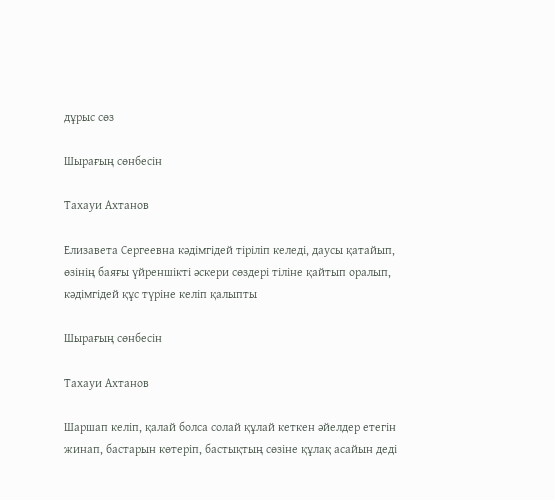дұрыс сөз

Шырағың сөнбесін

Тахауи Ахтанов

Елизавета Сергеевна кәдімгідей тіріліп келеді, даусы қатайып, өзінің баяғы үйреншікті әскери сөздері тіліне қайтып оралып, кәдімгідей құс түріне келіп қалыпты

Шырағың сөнбесін

Тахауи Ахтанов

Шаршап келіп, қалай болса солай құлай кеткен әйелдер етегін жинап, бастарын көтеріп, бастықтың сөзіне құлақ асайын деді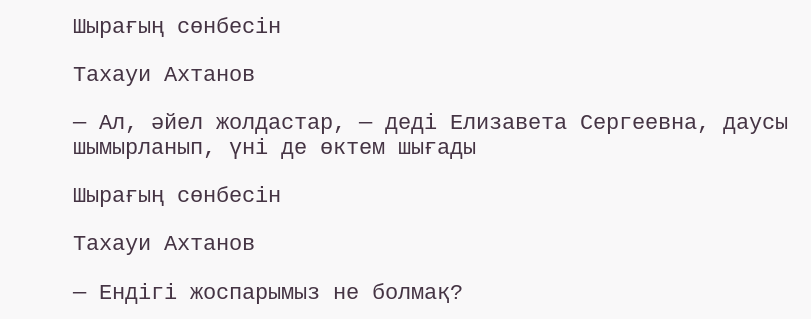Шырағың сөнбесін

Тахауи Ахтанов

— Ал, әйел жолдастар, — деді Елизавета Сергеевна, даусы шымырланып, үні де өктем шығады

Шырағың сөнбесін

Тахауи Ахтанов

— Ендігі жocпарымыз не болмақ?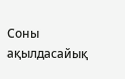Соны ақылдасайық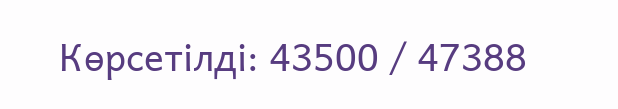Көрсетілді: 43500 / 47388